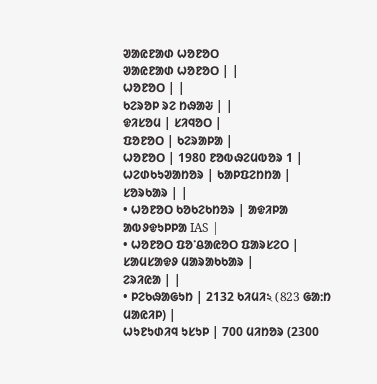ᱣᱟᱭᱱᱟᱰ ᱦᱚᱱᱚᱛ
ᱣᱟᱭᱱᱟᱰ ᱦᱚᱱᱚᱛ | |
ᱦᱚᱱᱚᱛ | |
ᱠᱮᱨᱚᱞ ᱨᱮ ᱴᱷᱟᱶ | |
ᱫᱤᱥᱚᱢ | ᱥᱤᱧᱚᱛ |
ᱯᱚᱱᱚᱛ | ᱠᱮᱨᱟᱞᱟ |
ᱦᱚᱱᱚᱛ | 1980 ᱱᱚᱵᱷᱮᱢᱵᱚᱨ 1 |
ᱦᱮᱰᱠᱩᱣᱟᱴᱚᱨ | ᱠᱟᱞᱯᱮᱴᱴᱟ |
ᱥᱚᱨᱠᱟᱨ | |
• ᱦᱚᱱᱚᱛ ᱠᱚᱠᱮᱠᱴᱚᱨ | ᱟᱫᱤᱞᱟ ᱟᱵᱽᱫᱩᱞᱞᱟ IAS |
• ᱦᱚᱱᱚᱛ ᱯᱚᱸᱪᱟᱭᱚᱛ ᱯᱟᱨᱥᱮᱛ | ᱥᱟᱢᱥᱟᱫᱽ ᱢᱟᱨᱟᱠᱠᱟᱨ |
ᱮᱨᱤᱭᱟ | |
• ᱞᱮᱠᱷᱟᱜᱩᱴ | 2132 ᱠᱤᱢᱤ২ (823 ᱜᱟᱺᱴ ᱢᱟᱭᱤᱞ) |
ᱦᱩᱱᱩᱰᱤᱧ ᱩᱥᱩᱞ | 700 ᱢᱤᱴᱚᱨ (2300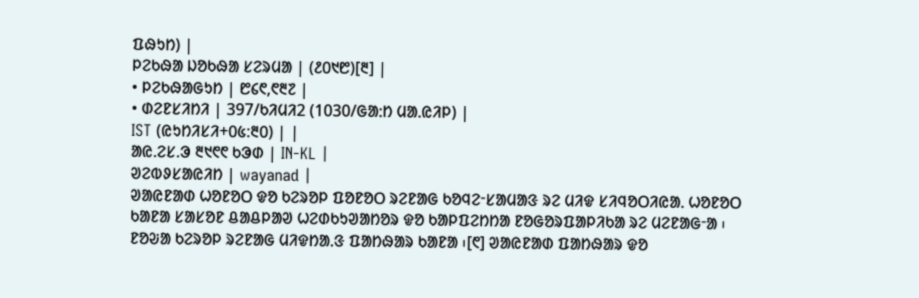ᱯᱷᱩᱴ) |
ᱞᱮᱠᱷᱟ ᱡᱚᱠᱷᱟ ᱥᱮᱨᱢᱟ | (᱒᱐᱑᱘)[᱓] |
• ᱞᱮᱠᱷᱟᱜᱩᱴ | ᱘᱔᱖,᱖᱓᱗ |
• ᱰᱮᱱᱥᱤᱴᱤ | 397/ᱠᱤᱢᱤ2 (1030/ᱜᱟᱺᱴ ᱢᱟᱹᱭᱤᱞ) |
IST (ᱭᱩᱴᱤᱥᱤ+᱐᱕:᱓᱐) | |
ᱟᱭ.ᱮᱥ.ᱳ ᱓᱑᱖᱖ ᱠᱳᱰ | IN-KL |
ᱣᱮᱵᱽᱥᱟᱭᱤᱴ | wayanad |
ᱣᱟᱭᱱᱟᱰ ᱦᱚᱱᱚᱛ ᱫᱚ ᱠᱮᱨᱚᱞ ᱯᱚᱱᱚᱛ ᱨᱮᱱᱟᱜ ᱠᱚᱧᱮᱼᱥᱟᱢᱟᱝ ᱨᱮ ᱢᱤᱫ ᱥᱤᱧᱚᱛᱤᱭᱟᱹ ᱦᱚᱱᱚᱛ ᱠᱟᱱᱟ ᱥᱟᱥᱚᱱ ᱪᱟᱪᱞᱟᱣ ᱦᱮᱰᱠᱩᱣᱟᱴᱚᱨ ᱫᱚ ᱠᱟᱞᱯᱮᱴᱴᱟ ᱱᱚᱜᱚᱨᱯᱟᱞᱤᱠᱟ ᱨᱮ ᱢᱮᱱᱟᱜᱼᱟ ᱾ ᱱᱚᱶᱟ ᱠᱮᱨᱚᱞ ᱨᱮᱱᱟᱜ ᱢᱤᱫᱴᱟᱹᱝ ᱯᱟᱴᱷᱟᱨ ᱠᱟᱱᱟ ᱾[᱖] ᱣᱟᱭᱱᱟᱰ ᱯᱟᱴᱷᱟᱨ ᱫᱚ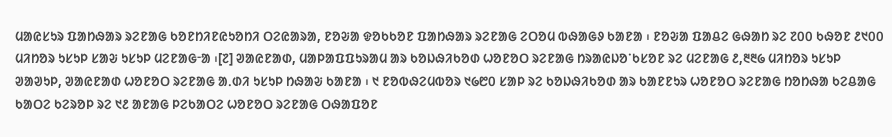ᱢᱟᱭᱥᱩᱨ ᱯᱟᱴᱷᱟᱨ ᱨᱮᱱᱟᱜ ᱠᱚᱱᱴᱤᱱᱭᱩᱚᱴᱤ ᱛᱮᱭᱟᱨᱟ, ᱱᱚᱶᱟ ᱫᱚᱠᱠᱚᱱ ᱯᱟᱴᱷᱟᱨ ᱨᱮᱱᱟᱜ ᱮᱛᱚᱢ ᱵᱷᱟᱜᱽ ᱠᱟᱱᱟ ᱾ ᱱᱚᱶᱟ ᱯᱟᱪᱮ ᱜᱷᱟᱴ ᱨᱮ ᱗᱐᱐ ᱠᱷᱚᱱ ᱒᱑᱐᱐ ᱢᱤᱴᱚᱨ ᱩᱥᱩᱞ ᱥᱟᱶ ᱩᱥᱩᱞ ᱢᱮᱱᱟᱜᱼᱟ ᱾[᱗] ᱣᱟᱭᱱᱟᱰ, ᱢᱟᱞᱟᱯᱯᱩᱨᱟᱢ ᱟᱨ ᱠᱚᱡᱷᱤᱠᱚᱰ ᱦᱚᱱᱚᱛ ᱨᱮᱱᱟᱜ ᱴᱨᱟᱭᱡᱚᱸᱠᱥᱚᱱ ᱨᱮ ᱢᱮᱱᱟᱜ ᱒,᱓᱓᱙ ᱢᱤᱴᱚᱨ ᱩᱥᱩᱞ ᱣᱟᱣᱩᱞ, ᱣᱟᱭᱱᱟᱰ ᱦᱚᱱᱚᱛ ᱨᱮᱱᱟᱜ ᱟᱹᱰᱤ ᱩᱥᱩᱞ ᱴᱷᱟᱶ ᱠᱟᱱᱟ ᱾ ᱑ ᱱᱚᱵᱷᱮᱢᱵᱚᱨ ᱑᱙᱘᱐ ᱥᱟᱞ ᱨᱮ ᱠᱚᱡᱷᱤᱠᱚᱰ ᱟᱨ ᱠᱟᱱᱱᱩᱨ ᱦᱚᱱᱚᱛ ᱨᱮᱱᱟᱜ ᱴᱚᱴᱷᱟ ᱠᱮᱪᱟᱜ ᱠᱟᱛᱮ ᱠᱮᱨᱚᱞ ᱨᱮ ᱑᱒ ᱟᱱᱟᱜ ᱞᱮᱠᱟᱛᱮ ᱦᱚᱱᱚᱛ ᱨᱮᱱᱟᱜ ᱛᱷᱟᱯᱚᱱ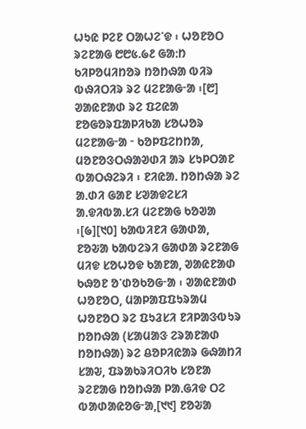ᱦᱩᱭ ᱞᱮᱱ ᱛᱟᱦᱮᱸᱫ ᱾ ᱦᱚᱱᱚᱛ ᱨᱮᱱᱟᱜ ᱘᱘᱕.᱙᱒ ᱜᱟᱺᱴ ᱠᱤᱞᱚᱢᱤᱴᱚᱨ ᱴᱚᱴᱷᱟ ᱵᱤᱨ ᱵᱷᱤᱛᱤᱨ ᱨᱮ ᱢᱮᱱᱟᱜᱼᱟ ᱾[᱘] ᱣᱟᱭᱱᱟᱰ ᱨᱮ ᱯᱮᱭᱟ ᱱᱚᱜᱚᱨᱯᱟᱞᱤᱠᱟ ᱥᱚᱦᱚᱨ ᱢᱮᱱᱟᱜᱼᱟ ᱼ ᱠᱚᱞᱯᱮᱴᱴᱟ, ᱢᱚᱱᱚᱝᱛᱷᱟᱣᱰᱤ ᱟᱨ ᱥᱩᱞᱛᱟᱱ ᱵᱟᱛᱷᱮᱨᱤ ᱾ ᱱᱤᱭᱟᱹ ᱴᱚᱴᱷᱟ ᱨᱮ ᱟᱹᱰᱤ ᱜᱟᱱ ᱥᱣᱟᱫᱮᱥᱤ ᱟᱹᱫᱤᱵᱟᱹᱥᱤ ᱢᱮᱱᱟᱜ ᱠᱚᱣᱟ ᱾[᱙][᱑᱐] ᱠᱟᱵᱤᱱᱤ ᱜᱟᱰᱟ, ᱱᱚᱶᱟ ᱠᱟᱵᱮᱨᱤ ᱜᱟᱰᱟ ᱨᱮᱱᱟᱜ ᱢᱤᱫ ᱥᱚᱦᱚᱫ ᱠᱟᱱᱟ, ᱣᱟᱭᱱᱟᱰ ᱠᱷᱚᱱ ᱚᱸᱰᱚᱠᱚᱜᱼᱟ ᱾ ᱣᱟᱭᱱᱟᱰ ᱦᱚᱱᱚᱛ, ᱢᱟᱞᱟᱯᱯᱩᱨᱟᱢ ᱦᱚᱱᱚᱛ ᱨᱮ ᱯᱩᱲᱥᱤ ᱱᱤᱞᱟᱝᱵᱩᱨ ᱴᱚᱴᱷᱟ (ᱥᱟᱢᱟᱝ ᱮᱨᱟᱱᱟᱰ ᱴᱚᱴᱷᱟ) ᱨᱮ ᱪᱚᱞᱤᱭᱟᱨ ᱜᱷᱟᱴᱤ ᱥᱟᱶ, ᱯᱨᱟᱠᱨᱤᱛᱤᱠ ᱥᱚᱱᱟ ᱨᱮᱱᱟᱜ ᱴᱚᱴᱷᱟ ᱞᱟᱹᱜᱤᱫ ᱛᱮ ᱵᱟᱰᱟᱭᱚᱜᱼᱟ,[᱑᱑] ᱱᱚᱶᱟ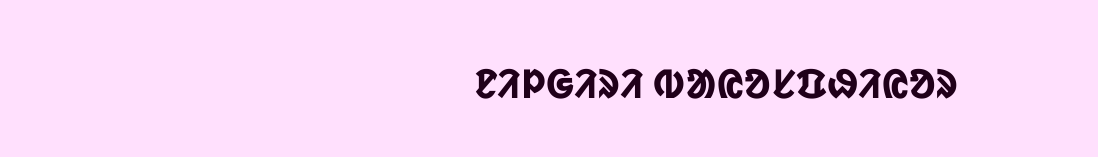ᱱᱤᱞᱜᱤᱨᱤ ᱵᱟᱭᱚᱥᱯᱷᱤᱭᱚᱨ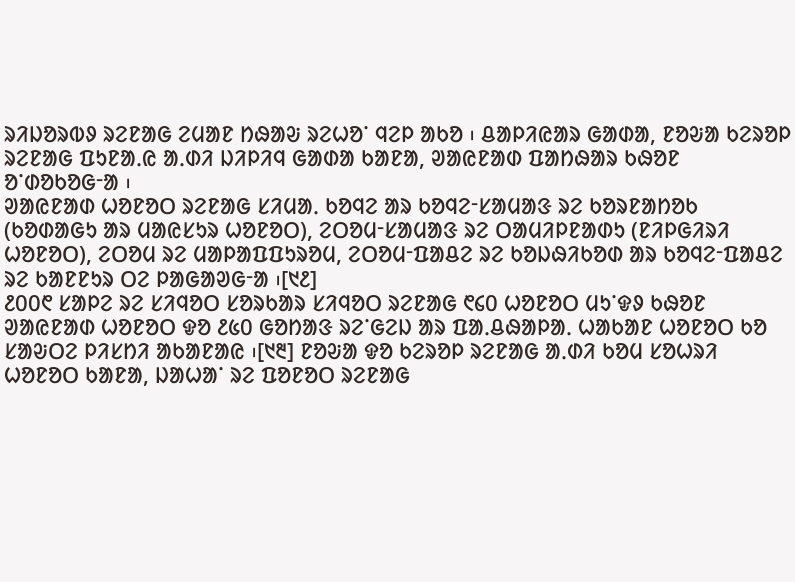ᱨᱤᱡᱚᱨᱵᱽ ᱨᱮᱱᱟᱜ ᱮᱢᱟᱱ ᱴᱷᱟᱶ ᱨᱮᱦᱚᱸ ᱧᱮᱞ ᱟᱠᱚ ᱾ ᱪᱟᱞᱤᱭᱟᱨ ᱜᱟᱰᱟ, ᱱᱚᱶᱟ ᱠᱮᱨᱚᱞ ᱨᱮᱱᱟᱜ ᱯᱩᱱᱟᱹᱭ ᱟᱹᱰᱤ ᱡᱤᱞᱤᱧ ᱜᱟᱰᱟ ᱠᱟᱱᱟ, ᱣᱟᱭᱱᱟᱰ ᱯᱟᱴᱷᱟᱨ ᱠᱷᱚᱱ ᱚᱸᱰᱚᱠᱚᱜᱼᱟ ᱾
ᱣᱟᱭᱱᱟᱰ ᱦᱚᱱᱚᱛ ᱨᱮᱱᱟᱜ ᱥᱤᱢᱟᱹ ᱠᱚᱧᱮ ᱟᱨ ᱠᱚᱧᱮᱼᱥᱟᱢᱟᱝ ᱨᱮ ᱠᱚᱨᱱᱟᱴᱚᱠ (ᱠᱚᱰᱟᱜᱩ ᱟᱨ ᱢᱟᱭᱥᱩᱨ ᱦᱚᱱᱚᱛ), ᱮᱛᱚᱢᱼᱥᱟᱢᱟᱝ ᱨᱮ ᱛᱟᱢᱤᱞᱱᱟᱰᱩ (ᱱᱤᱞᱜᱤᱨᱤ ᱦᱚᱱᱚᱛ), ᱮᱛᱚᱢ ᱨᱮ ᱢᱟᱞᱟᱯᱯᱩᱨᱚᱢ, ᱮᱛᱚᱢᱼᱯᱟᱪᱮ ᱨᱮ ᱠᱚᱡᱷᱤᱠᱚᱰ ᱟᱨ ᱠᱚᱧᱮᱼᱯᱟᱪᱮ ᱨᱮ ᱠᱟᱱᱱᱩᱨ ᱛᱮ ᱞᱟᱜᱟᱣᱜᱼᱟ ᱾[᱑᱒]
᱒᱐᱐᱖ ᱥᱟᱞᱮ ᱨᱮ ᱥᱤᱧᱚᱛ ᱥᱚᱨᱠᱟᱨ ᱥᱤᱧᱚᱛ ᱨᱮᱱᱟᱜ ᱖᱔᱐ ᱦᱚᱱᱚᱛ ᱢᱩᱸᱫᱽ ᱠᱷᱚᱱ ᱣᱟᱭᱱᱟᱰ ᱦᱚᱱᱚᱛ ᱫᱚ ᱒᱕᱐ ᱜᱚᱴᱟᱝ ᱨᱮᱸᱜᱮᱡ ᱟᱨ ᱯᱟᱹᱪᱷᱟᱞᱟᱹ ᱦᱟᱠᱟᱱ ᱦᱚᱱᱚᱛ ᱠᱚ ᱥᱟᱶᱛᱮ ᱞᱤᱥᱴᱤ ᱟᱠᱟᱱᱟᱭ ᱾[᱑᱓] ᱱᱚᱶᱟ ᱫᱚ ᱠᱮᱨᱚᱞ ᱨᱮᱱᱟᱜ ᱟᱹᱰᱤ ᱠᱚᱢ ᱥᱚᱦᱨᱤ ᱦᱚᱱᱚᱛ ᱠᱟᱱᱟ, ᱡᱟᱦᱟᱸ ᱨᱮ ᱯᱚᱱᱚᱛ ᱨᱮᱱᱟᱜ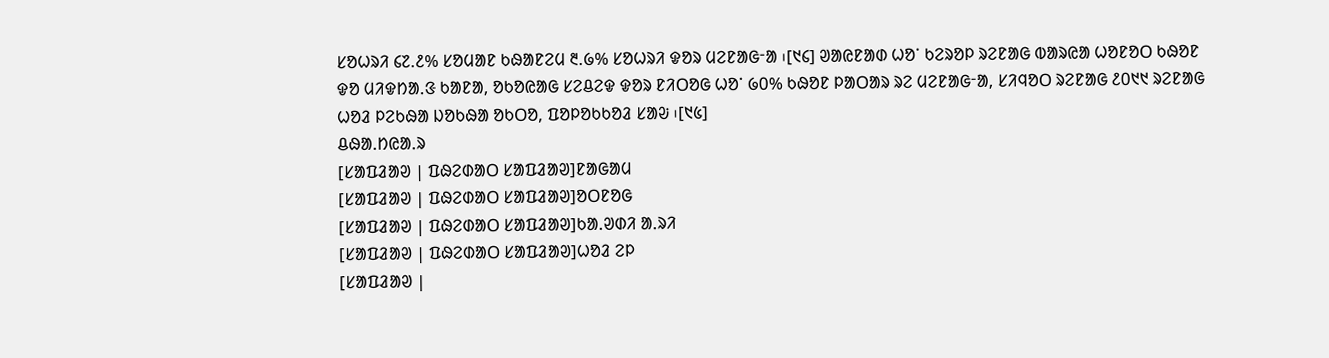ᱥᱚᱦᱨᱤ ᱔᱗.᱒% ᱥᱚᱢᱟᱱ ᱠᱷᱟᱱᱮᱢ ᱓.᱙% ᱥᱚᱦᱨᱤ ᱫᱚᱨ ᱢᱮᱱᱟᱜᱼᱟ ᱾[᱑᱔] ᱣᱟᱭᱱᱟᱰ ᱦᱚᱸ ᱠᱮᱨᱚᱞ ᱨᱮᱱᱟᱜ ᱵᱟᱨᱭᱟ ᱦᱚᱱᱚᱛ ᱠᱷᱚᱱ ᱫᱚ ᱢᱤᱫᱴᱟᱹᱝ ᱠᱟᱱᱟ, ᱚᱠᱚᱭᱟᱜ ᱥᱮᱪᱮᱫ ᱫᱚᱨ ᱱᱤᱛᱚᱜ ᱦᱚᱸ ᱙᱐% ᱠᱷᱚᱱ ᱞᱟᱛᱟᱨ ᱨᱮ ᱢᱮᱱᱟᱜᱼᱟ, ᱥᱤᱧᱚᱛ ᱨᱮᱱᱟᱜ ᱒᱐᱑᱑ ᱨᱮᱱᱟᱜ ᱦᱚᱲ ᱞᱮᱠᱷᱟ ᱡᱚᱠᱷᱟ ᱚᱠᱛᱚ, ᱯᱚᱞᱚᱠᱠᱚᱲ ᱥᱟᱶ ᱾[᱑᱕]
ᱪᱷᱟᱹᱴᱭᱟᱹᱨ
[ᱥᱟᱯᱲᱟᱣ | ᱯᱷᱮᱰᱟᱛ ᱥᱟᱯᱲᱟᱣ]ᱱᱟᱜᱟᱢ
[ᱥᱟᱯᱲᱟᱣ | ᱯᱷᱮᱰᱟᱛ ᱥᱟᱯᱲᱟᱣ]ᱚᱛᱱᱚᱜ
[ᱥᱟᱯᱲᱟᱣ | ᱯᱷᱮᱰᱟᱛ ᱥᱟᱯᱲᱟᱣ]ᱠᱟᱹᱣᱰᱤ ᱟᱹᱨᱤ
[ᱥᱟᱯᱲᱟᱣ | ᱯᱷᱮᱰᱟᱛ ᱥᱟᱯᱲᱟᱣ]ᱦᱚᱲ ᱮᱞ
[ᱥᱟᱯᱲᱟᱣ |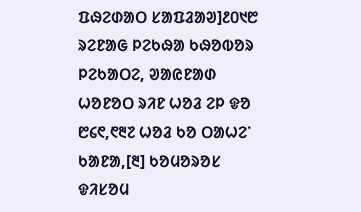ᱯᱷᱮᱰᱟᱛ ᱥᱟᱯᱲᱟᱣ]᱒᱐᱑᱘ ᱨᱮᱱᱟᱜ ᱞᱮᱠᱷᱟ ᱠᱷᱚᱵᱚᱨ ᱞᱮᱠᱟᱛᱮ, ᱣᱟᱭᱱᱟᱰ ᱦᱚᱱᱚᱛ ᱨᱤᱱ ᱦᱚᱲ ᱮᱞ ᱫᱚ ᱘᱔᱖,᱖᱓᱗ ᱦᱚᱲ ᱠᱚ ᱛᱟᱦᱮᱸ ᱠᱟᱱᱟ,[᱓] ᱠᱚᱢᱚᱨᱚᱥ ᱫᱤᱥᱚᱢ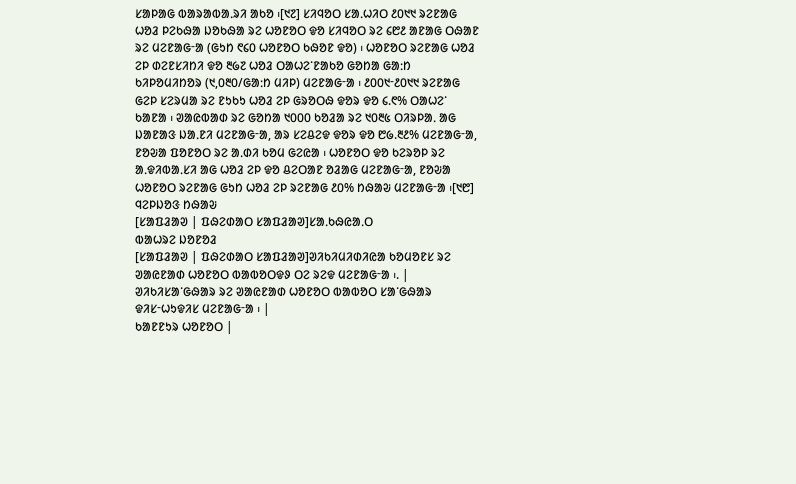ᱥᱟᱞᱟᱜ ᱵᱟᱨᱟᱵᱟᱹᱨᱤ ᱟᱠᱚ ᱾[᱑᱗] ᱥᱤᱧᱚᱛ ᱥᱟᱹᱦᱤᱛ ᱒᱐᱑᱑ ᱨᱮᱱᱟᱜ ᱦᱚᱲ ᱞᱮᱠᱷᱟ ᱡᱚᱠᱷᱟ ᱨᱮ ᱦᱚᱱᱚᱛ ᱫᱚ ᱥᱤᱧᱚᱛ ᱨᱮ ᱔᱘᱒ ᱟᱱᱟᱜ ᱛᱷᱟᱱ ᱨᱮ ᱢᱮᱱᱟᱜᱼᱟ (ᱜᱩᱴ ᱖᱔᱐ ᱦᱚᱱᱚᱛ ᱠᱷᱚᱱ ᱫᱚ) ᱾ ᱦᱚᱱᱚᱛ ᱨᱮᱱᱟᱜ ᱦᱚᱲ ᱮᱞ ᱰᱮᱱᱥᱤᱴᱤ ᱫᱚ ᱓᱙᱗ ᱦᱚᱲ ᱛᱟᱦᱮᱸᱱᱟᱠᱚ ᱜᱚᱴᱟ ᱜᱟᱺᱴ ᱠᱤᱞᱚᱢᱤᱴᱚᱨ (᱑,᱐᱓᱐/ᱜᱟᱺᱴ ᱢᱤᱞ) ᱢᱮᱱᱟᱜᱼᱟ ᱾ ᱒᱐᱐᱑ᱼ᱒᱐᱑᱑ ᱨᱮᱱᱟᱜ ᱜᱮᱞ ᱥᱮᱨᱢᱟ ᱨᱮ ᱱᱩᱠᱩ ᱦᱚᱲ ᱮᱞ ᱜᱨᱚᱛᱷ ᱫᱚᱨ ᱫᱚ ᱔.᱖% ᱛᱟᱦᱮᱸ ᱠᱟᱱᱟ ᱾ ᱣᱟᱭᱵᱟᱰ ᱨᱮ ᱜᱚᱴᱟ ᱑᱐᱐᱐ ᱠᱚᱲᱟ ᱨᱮ ᱑᱐᱓᱕ ᱛᱤᱨᱞᱟᱹ ᱟᱜ ᱡᱟᱱᱟᱝ ᱡᱟᱹᱱᱤ ᱢᱮᱱᱟᱜᱼᱟ, ᱟᱨ ᱥᱮᱪᱮᱫ ᱫᱚᱨ ᱫᱚ ᱘᱙.᱓᱒% ᱢᱮᱱᱟᱜᱼᱟ, ᱱᱚᱶᱟ ᱯᱚᱱᱚᱛ ᱨᱮ ᱟᱹᱰᱤ ᱠᱚᱢ ᱜᱮᱭᱟ ᱾ ᱦᱚᱱᱚᱛ ᱫᱚ ᱠᱮᱨᱚᱞ ᱨᱮ ᱟᱹᱫᱤᱵᱟᱹᱥᱤ ᱟᱜ ᱦᱚᱲ ᱮᱞ ᱫᱚ ᱪᱮᱛᱟᱱ ᱚᱲᱟᱜ ᱢᱮᱱᱟᱜᱼᱟ, ᱱᱚᱶᱟ ᱦᱚᱱᱚᱛ ᱨᱮᱱᱟᱜ ᱜᱩᱴ ᱦᱚᱲ ᱮᱞ ᱨᱮᱱᱟᱜ ᱒᱐% ᱴᱷᱟᱶ ᱢᱮᱱᱟᱜᱼᱟ ᱾[᱑᱘]
ᱧᱮᱞᱡᱚᱝ ᱴᱷᱟᱶ
[ᱥᱟᱯᱲᱟᱣ | ᱯᱷᱮᱰᱟᱛ ᱥᱟᱯᱲᱟᱣ]ᱥᱟᱹᱠᱷᱭᱟᱹᱛ
ᱵᱟᱦᱨᱮ ᱡᱚᱱᱚᱲ
[ᱥᱟᱯᱲᱟᱣ | ᱯᱷᱮᱰᱟᱛ ᱥᱟᱯᱲᱟᱣ]ᱣᱤᱠᱤᱢᱤᱰᱤᱭᱟ ᱠᱚᱢᱚᱱᱥ ᱨᱮ ᱣᱟᱭᱱᱟᱰ ᱦᱚᱱᱚᱛ ᱵᱟᱵᱚᱛᱫᱽ ᱛᱮ ᱨᱮᱫ ᱢᱮᱱᱟᱜᱼᱟ ᱾. |
ᱣᱤᱠᱤᱥᱟᱸᱜᱷᱟᱨ ᱨᱮ ᱣᱟᱭᱱᱟᱰ ᱦᱚᱱᱚᱛ ᱵᱟᱵᱚᱛ ᱥᱟᱸᱜᱷᱟᱨ ᱫᱤᱥᱼᱦᱩᱫᱤᱥ ᱢᱮᱱᱟᱜᱼᱟ ᱾ |
ᱠᱟᱱᱱᱩᱨ ᱦᱚᱱᱚᱛ |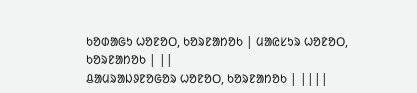ᱠᱚᱰᱟᱜᱩ ᱦᱚᱱᱚᱛ, ᱠᱚᱨᱱᱟᱴᱚᱠ | ᱢᱟᱭᱥᱩᱨ ᱦᱚᱱᱚᱛ, ᱠᱚᱨᱱᱟᱴᱚᱠ | ||
ᱪᱟᱢᱨᱟᱡᱽᱱᱚᱜᱚᱨ ᱦᱚᱱᱚᱛ, ᱠᱚᱨᱱᱟᱴᱚᱠ | ||||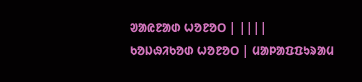ᱣᱟᱭᱱᱟᱰ ᱦᱚᱱᱚᱛ | ||||
ᱠᱚᱡᱷᱤᱠᱚᱰ ᱦᱚᱱᱚᱛ | ᱢᱟᱞᱟᱯᱯᱩᱨᱟᱢ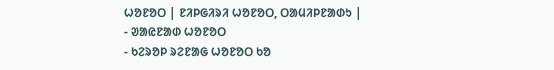ᱦᱚᱱᱚᱛ | ᱱᱤᱞᱜᱤᱨᱤ ᱦᱚᱱᱚᱛ, ᱛᱟᱢᱤᱞᱱᱟᱰᱩ |
- ᱣᱟᱭᱱᱟᱰ ᱦᱚᱱᱚᱛ
- ᱠᱮᱨᱚᱞ ᱨᱮᱱᱟᱜ ᱦᱚᱱᱚᱛ ᱠᱚ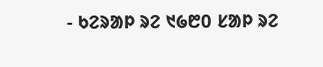- ᱠᱮᱨᱟᱞ ᱨᱮ ᱑᱙᱘᱐ ᱥᱟᱞ ᱨᱮ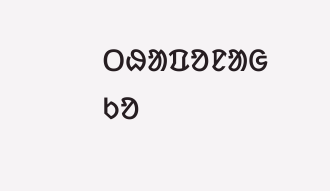ᱛᱷᱟᱯᱚᱱᱟᱜ ᱠᱚ